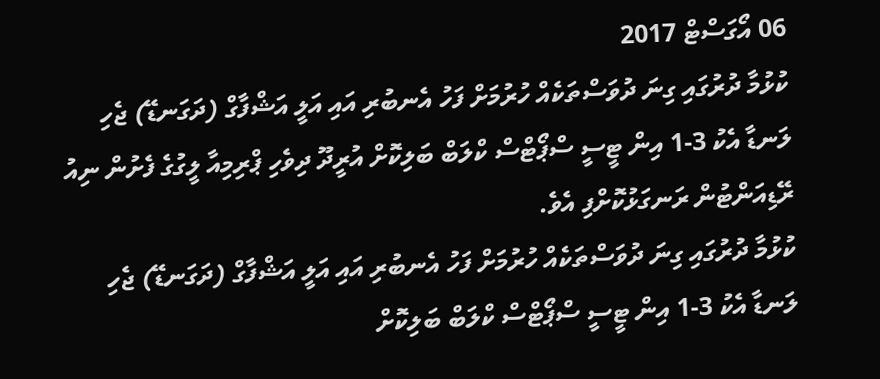06 އޯގަސްޓް 2017
ކުޅުމާ ދުރުގައި ގިނަ ދުވަސްތަކެއް ހުރުމަށް ފަހު އެނބުރި އައި އަލީ އަޝްފާގް (ދަގަނޑޭ) ޖެހި ލަނޑާ އެކު 3-1 އިން ޓީސީ ސްޕޯޓްސް ކްލަބް ބަލިކޮށް އުރީދޫ ދިވެހި ޕްރިމިއާ ލީގުގެ ފެށުން ނިއު ރޭޑިއަންޓުން ރަނގަޅުކޮށްފި އެވެ.
ކުޅުމާ ދުރުގައި ގިނަ ދުވަސްތަކެއް ހުރުމަށް ފަހު އެނބުރި އައި އަލީ އަޝްފާގް (ދަގަނޑޭ) ޖެހި ލަނޑާ އެކު 3-1 އިން ޓީސީ ސްޕޯޓްސް ކްލަބް ބަލިކޮށް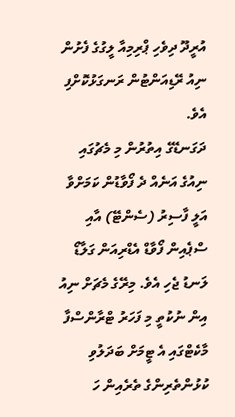އުރީދޫ ދިވެހި ޕްރިމިއާ ލީގުގެ ފެށުން ނިއު ރޭޑިއަންޓުން ރަނގަޅުކޮށްފި އެވެ.
ދަގަނޑޭގެ އިތުރުން މި މެޗުގައި ނިއުގެ އަނެއް ދެ ފޯވާޑުން ކަމަށްވާ އަލީ ފާސިރު (ސެންޓޭ) އާއި ސްޕެއިން ފޯވާޑް އެޑްރިއަން ގަލާޑޯ ލަނޑު ޖެހި އެވެ. މިރޭގެ މެޗަށް ނިއު އިން ނުކުތީ މި ފަހަރު ޓްރާންސްފާ މާކެޓްގައި އެ ޓީމަށް ބަދަލުވި ކުޅުންތެރިންގެ ތެރެއިން ހަ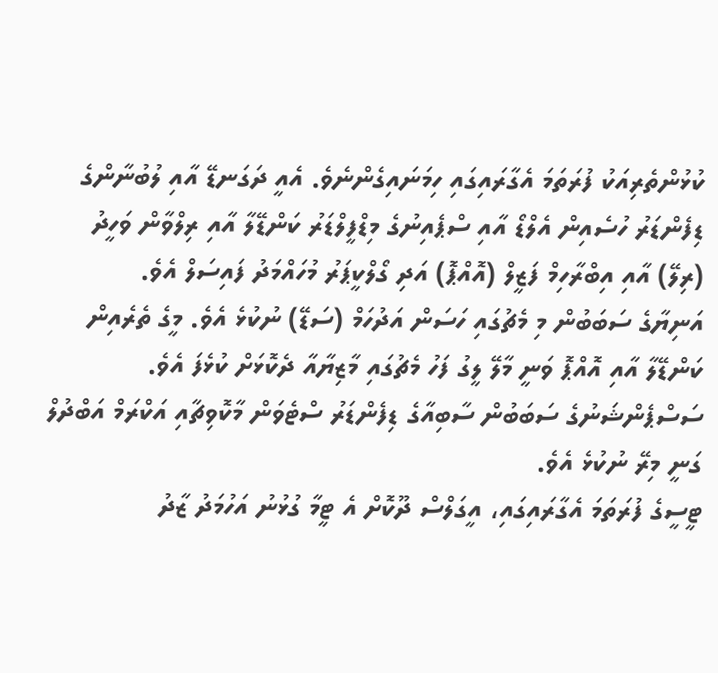ކުޅުންތެރިއަކު ފުރަތަމަ އެގާރައިގައި ހިމަނައިގެންނެވެ. އެއީ ދަގަނޑޭ އާއި ލުބުނާންގެ ޑިފެންޑަރު ހުސެއިން އެލްޑޯ އާއި ސްޕެއިނުގެ މިޑްފީލްޑަރު ކަންޑޭލާ އާއި ރިލްވާން ވަހީދު (ރިލޭ) އާއި އިބްރާހިމް ފަޒީލް (އޮއްޕޮ) އަދި ގޯލްކީޕަރު މުހައްމަދު ފައިސަލް އެވެ.
އަނިޔާގެ ސަބަބުން މި މެޗުގައި ހަސަން އަދުހަމް (ސަޑޭ) ނުކުޅެ އެވެ. މީގެ ތެރެއިން ކަންޑޭލާ އާއި އޮއްޕޮ ވަނީ މާލޭ ލީގު ފަހު މެޗުގައި މާޒިޔާއާ ދެކޮޅަށް ކުޅެފަ އެވެ. ސަސްޕެންޝަނުގެ ސަބަބުން ސާބިއާގެ ޑިފެންޑަރު ސްޓެވަން މާކޮވިޗާއި އަކްރަމް އަބްދުލް ގަނީ މިރޭ ނުކުޅެ އެވެ.
ޓީސީގެ ފުރަތަމަ އެގާރައިގައި، އީގަލްސް ދޫކޮށް އެ ޓީމާ ގުޅުނު އަހުމަދު ޒާދު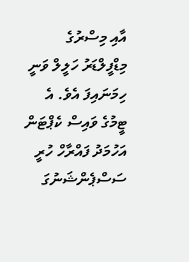އާއި މިސްރުގެ މިޑްފީލްޑަރު ހަލީލް ވަނީ ހިމަނައިފަ އެވެ. އެ ޓީމުގެ ވައިސް ކެޕްޓަން އަހުމަދު ފައްރާހް ހުރީ ސަސްޕެންޝަނުގަ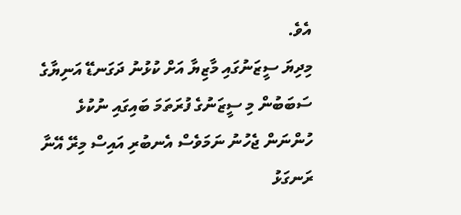އެވެ.
މިދިޔަ ސީޒަނުގައި މާޒިޔާ އަށް ކުޅުނު ދަގަނޑޭ އަނިޔާގެ ސަބަބުން މި ސީޒަނުގެ ފުރަތަމަ ބައިގައި ނުކުޅެ ހުންނަން ޖެހުނު ނަމަވެސް އެނބުރި އައިސް މިރޭ އޭނާ ރަނގަޅު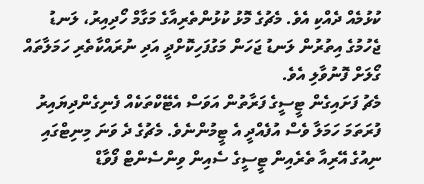ކުޅުމެއް ދެއްކި އެވެ. މެޗުގެ މޮޅު ކުޅުންތެރިއާގެ މަގާމް ހޯދިއިރު، ލަނޑު ޖެހުމުގެ އިތުރުން ލަނޑު ޖަހަން މަގުފަހިކޮށްދީ އަދި ނުރައްކާތެރި ހަމަލާތައް ގޯލަށް ފޮނުވާލި އެވެ.
މެޗު ފަށައިގެން ޓީސީގެ ފަރާތުން އަވަސް އެޓޭކްތަކެއް ފެނިގެންދިޔައިރު ފުރަތަމަ ހަމަލާ ވެސް އުފެއްދީ އެ ޓީމުންނެވެ. މެޗުގެ ދެ ވަނަ މިނިޓްގައި ނިއުގެ އޭރިއާ ތެރެއިން ޓީސީގެ ސެއިން ވިންސެންޓް ފޯވާޑް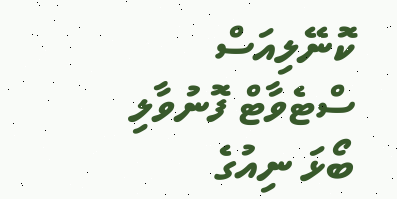ކޮނޭލިއަސް ސްޓެވާޓް ފޮނުވާލި ބޯޅަ ނިއުގެ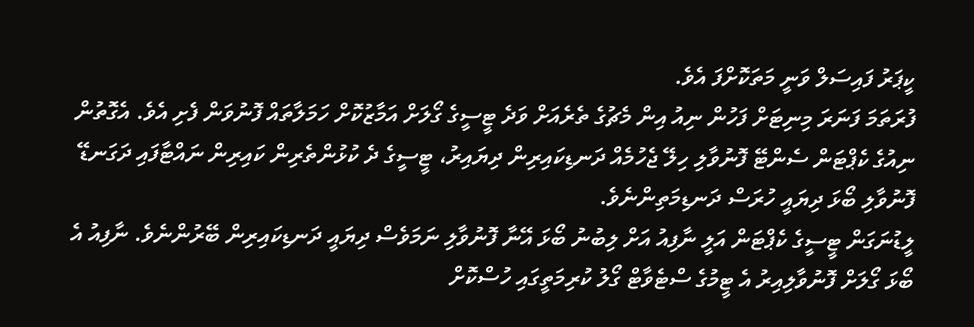ކީޕަރު ފައިސަލް ވަނީ މަތަކޮށްފަ އެވެ.
ފުރަތަމަ ފަނަރަ މިނިޓަށް ފަހުން ނިއު އިން މެޗުގެ ތެރެއަށް ވަދެ ޓީސީގެ ގޯލަށް އަމާޒުކޮށް ހަމަލާތައް ފޮނުވަން ފެށި އެވެ. އެގޮތުން ނިއުގެ ކެޕްޓަން ސެންޓޭ ފޮނުވާލި ހިލޭ ޖެހުމެއް ދަނޑިކައިރިން ދިޔައިރު، ޓީސީގެ ދެ ކުޅުންތެރިން ކައިރިން ނައްޓާފައި ދަގަނޑޭ ފޮނުވާލި ބޯޅަ ދިޔައީ ހުރަސް ދަނޑިމަތިންނެވެ.
ލީޑުނަގަން ޓީސީގެ ކެޕްޓަން އަލީ ނާފިއު އަށް ލިބުނު ބޯޅަ އޭނާ ފޮނުވާލި ނަމަވެސް ދިޔައީ ދަނޑިކައިރިން ބޭރުންނެވެ. ނާފިއު އެ ބޯޅަ ގޯލަށް ފޮނުވާލިއިރު އެ ޓީމުގެ ސްޓެވާޓް ގޯލު ކުރިމަތީގައި ހުސްކޮށް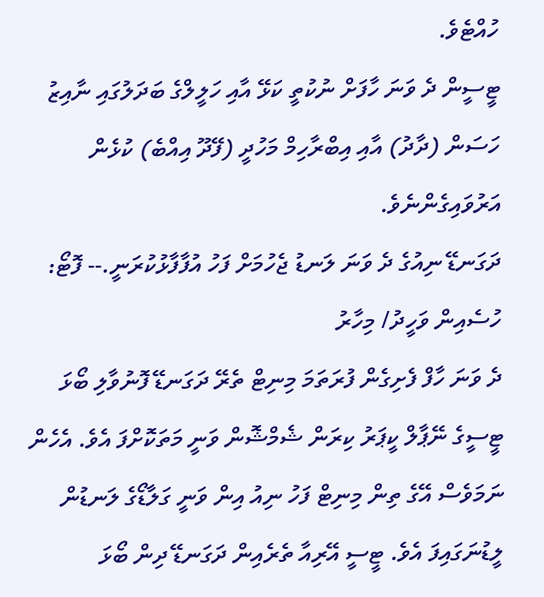ހުއްޓެވެ.
ޓީސީން ދެ ވަނަ ހާފަށް ނުކުތީ ކަޅޭ އާއި ހަލީލްގެ ބަދަލުގައި ނާއިޒު ހަސަން (ދާދު) އާއި އިބްރާހިމް މަހުދީ (ފޭދޫ އިއްބެ) ކުޅެން އަރުވައިގެންނެވެ.
ދަގަނޑޭ ނިއުގެ ދެ ވަނަ ލަނޑު ޖެހުމަށް ފަހު އުފާފާޅުކުރަނީ.-- ފޮޓޯ: ހުސެއިން ވަހީދު/ މިހާރު
ދެ ވަނަ ހާފް ފެށިގެން ފުރަތަމަ މިނިޓް ތެރޭ ދަގަނޑޭ ފޮނުވާލި ބޯޅަ ޓީސީގެ ނޭޕާލް ކީޕަރު ކިރަން ޝެމްޝޮން ވަނީ މަތަކޮށްފަ އެވެ. އެހެން ނަމަވެސް އޭގެ ތިން މިނިޓް ފަހު ނިއު އިން ވަނީ ގަލާޑޯގެ ލަނޑުން ލީޑުނަގައިފަ އެވެ. ޓީސީ އޭރިއާ ތެރެއިން ދަގަނޑޭ ދިން ބޯޅަ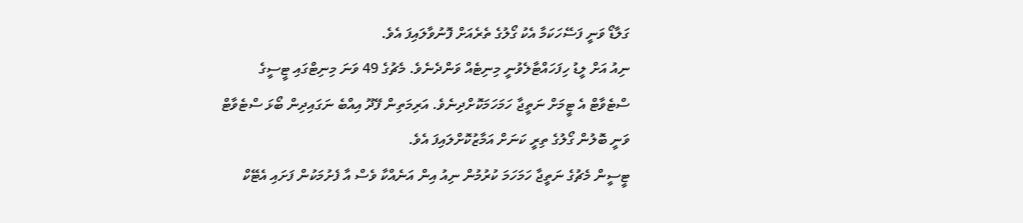ގަލާޑޯ ވަނީ ފަސޭހަކަމާ އެކު ގޯލުގެ ތެރެއަށް ފޮނުވާލައިފަ އެވެ.
ނިއު އަށް ލީޑު ހިފަހައްޓާލެވުނީ މިނިޓެއް ވަންދެނެވެ. މެޗުގެ 49 ވަނަ މިނިޓްގައި ޓީސީގެ ސްޓެވާޓް އެ ޓީމަށް ނަތީޖާ ހަމަހަމަކޮށްދިނެވެ. އަރިމަތިން ފޭދޫ އިއްބެ ނަގައިދިން ބޯޅަ ސްޓެވާޓް ވަނީ ބޮލުން ގޯލުގެ ތިރީ ކަނަށް އަމާޒުކޮށްލައިފަ އެވެ.
ޓީސީން މެޗުގެ ނަތީޖާ ހަމަހަމަ ކުރުމުން ނިއު އިން އަނެއްކާ ވެސް އާ ފެށުމަކުން ފަށައި އެޓޭކް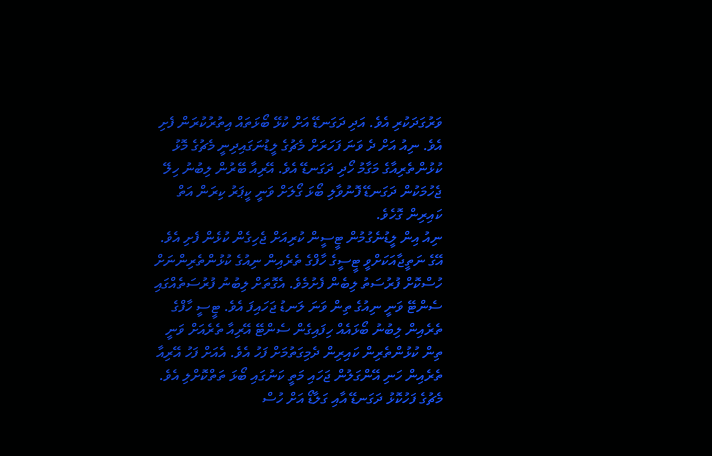ވަރުގަދަކުރި އެވެ. އަދި ދަގަނޑޭ އަށް ކުޅޭ ބޯޅަތައް އިތުރުކުރަން ފެށި އެވެ. ނިއު އަށް ދެ ވަނަ ފަހަރަށް މެޗުގެ ލީޑުނަގައިދިނީ މެޗުގެ މޮޅު ކުޅުންތެރިއާގެ މަގާމު ހޯދި ދަގަނޑޭ އެވެ. އޭރިއާ ބޭރުން ލިބުނު ހިލޭ ޖެހުމަކުން ދަގަނޑޭ ފޮނުވާލި ބޯޅަ ގޯލަށް ވަނީ ކީޕަރު ކިރަން އަތް ކައިރިން ގޮހެވެ.
ނިއު އިން ލީޑުނެގުމުން ޓީސީން ކުރިއަށް ޖެހިގެން ކުޅެން ފެށި އެވެ. އޭގެ ނަތީޖާއަކަށްވީ ޓީސީގެ ހާފްގެ ތެރެއިން ނިއުގެ ކުޅުންތެރިންނަށް ހުސްކޮށް ފުރުސަތު ލިބެން ފެށުމެވެ. އެގޮތަށް ލިބުނު ފުރުސަތެއްގައި ސެންޓޭ ވަނީ ނިއުގެ ތިން ވަނަ ލަނޑު ޖަހައިފަ އެވެ. ޓީސީ ހާފްގެ ތެރެއިން ލިބުނު ބޯޅައެއް ހިފައިގެން ސެންޓޭ އޭރިއާ ތެރެއަށް ވަނީ ތިން ކުޅުންތެރިން ކައިރިން ދެމިގަތުމަށް ފަހު އެވެ. އެއަށް ފަހު އޭރިއާ ތެރެއިން ހަނި އޭންގަލުން ޖަހައި މަތީ ކަނުގައި ބޯޅަ ތަތްކޮށްލި އެވެ.
މެޗުގެ ފަހުކޮޅު ދަގަނޑޭ އާއި ގަލާޑޯ އަށް ހުސް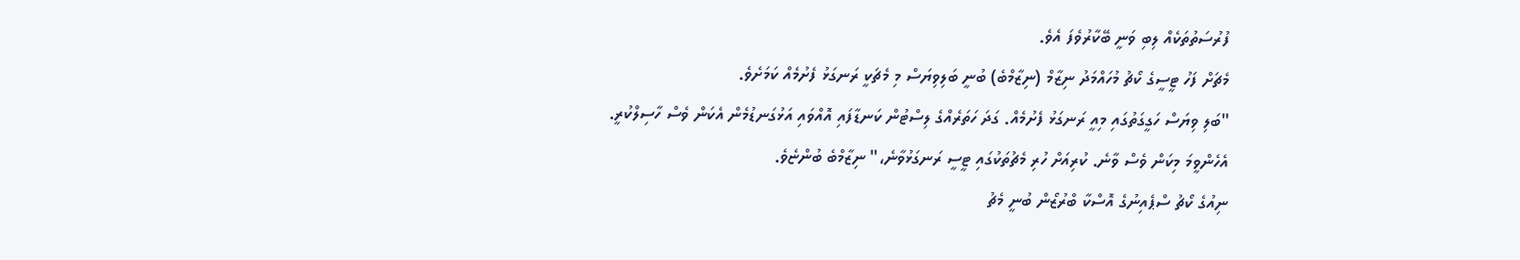ފުރުސަތުތަކެއް ލިބި ވަނީ ބޭކާރުވެފަ އެވެ.
މެޗަށް ފަހު ޓީސީގެ ކޯޗު މުހައްމަދު ނިޒާމް (ނިޒާމްބެ) ބުނީ ބަލިވިޔަސް މި މެޗަކީ ރަނގަޅު ފެށުމެއް ކަމަށެވެ.
"ބަލި ވިޔަސް ހަގީގަތުގައި މިއީ ރަނގަޅު ފެށުމެއް. ގަދަ ހަތަރެއްގެ ލިސްޓުން ކަނޑާފައި އޮއްވައި އަޅުގަނޑުމެން އެކަން ވެސް ހާސިލްކުރީ. އެހެންވީމަ މިކަން ވެސް ވާނެ. ކުރިއަށް ހުރި މެޗުތަކުގައި ޓީސީ ރަނގަޅުވާނެ،" ނިޒާމްބެ ބުންޏެވެ.
ނިއުގެ ކޯޗު ސްޕެއިނުގެ އޮސްކާ ބްރުޒޯން ބުނީ މެޗު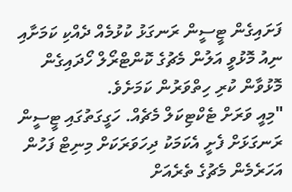ފަށައިގެން ޓީސީން ރަނގަޅު ކުޅުމެއް ދެއްކި ކަމަށާއި ނިއު މޮޅުވީ އަލުން މެޗުގެ ކޮންޓްރޯލް ހޯދައިގެން މޮޅުވާން ކުރި ހިތްވަރުން ކަމަށެވެ.
"މިއީ ވަރަށް ޓެކްޓިކަލް މެޗެއް. ހަގީގަތުގައި ޓީސީން ރަނގަޅަށް ފެށީ އެކަމަކު ދިހަވަރަކަށް މިނިޓް ފަހުން އަހަރެމެން މެޗުގެ ތެރެއަށް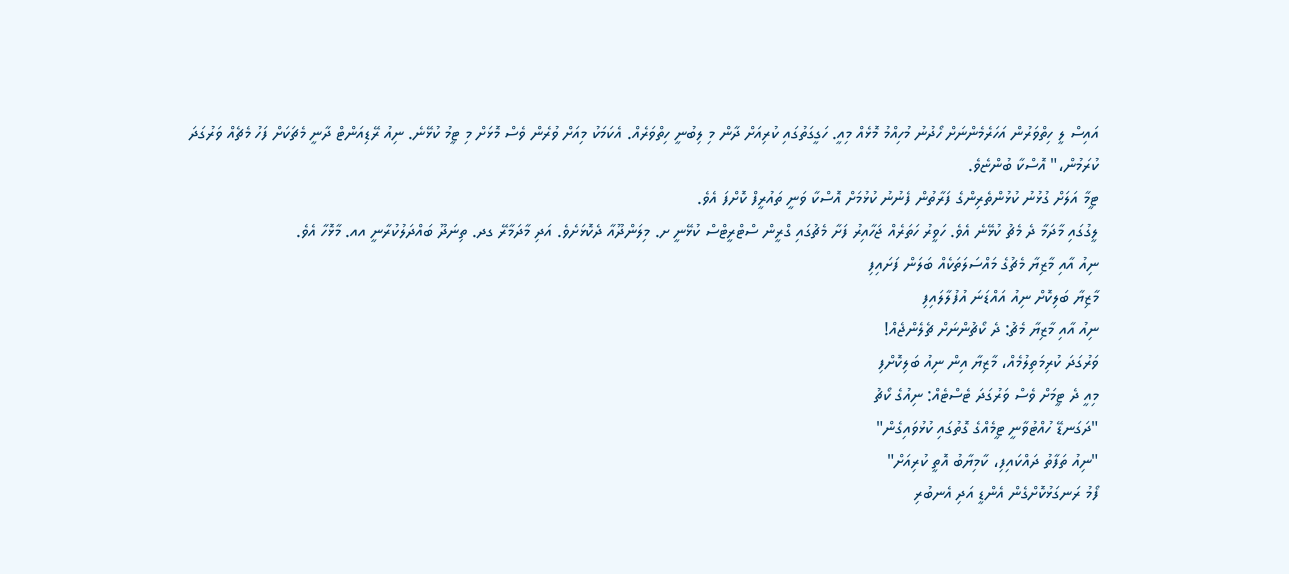އައިސް ލީ ހިތްވަރުން އަހަރެމެންނަށް ހޯދުނު މުހިއްމު މޮޅެއް މިއީ. ހަގީގަތުގައި ކުރިއަށް ދާން މި ލިބުނީ ހިތްވަރެއް. އެކަމަކު މިއަށް ވުރެން ވެސް މޮޅަށް މި ޓީމު ކުޅޭނެ. ނިއު ރޭޑިއަންޓް ދާނީ މެޗަކަށް ފަހު މެޗެއް ވަރުގަދަ ކުރަމުން،" އޮސްކާ ބުންޏެވެ.
ޓީމާ އަލަށް ގުޅުނު ކުޅުންތެރިންގެ ފަރާތުން ފެނުނު ކުޅުމަށް އޮސްކާ ވަނީ ތައުރީފް ކޮށްފަ އެވެ.
ލީގުގައި މާދަމާ ދެ މެޗު ކުޅޭނެ އެވެ. ހަވީރު ހަތަރެއް ޖަހާއިރު ފަށާ މެޗުގައި ގްރީން ސްޓްރީޓްސް ކުޅޭނީ ށ. މިލަންދޫއާ ދެކޮޅަށެވެ. އަދި މާދަމާރޭ ގދ. ތިނަދޫ ބައްދަލުކުރާނީ އއ. މާޅޮހާ އެވެ.
ނިއު އާއި މާޒިޔާ މެޗުގެ މައްސަލަތަކެއް ބަލަން ފަށައިފި
މާޒިޔާ ބަލިކޮށް ނިއު އައްޑަނަ އުފުލާލައިފި
ނިއު އާއި މާޒިޔާ މެޗު: ދެ ކޯޗުންނަށް ޗެލެންޖެއް!
ވަރުގަދަ ކުރިމަތިލުމެއް، މާޒިޔާ އިން ނިއު ބަލިކޮށްފި
މިއީ ދެ ޓީމަށް ވެސް ވަރުގަދަ ޓެސްޓެއް: ނިއުގެ ކޯޗު
"ދަގަނޑޭ ހުއްޓުވާނީ ޓީމެއްގެ ގޮތުގައި ކުޅުވައިގެން"
"ނިއު ތަފާތު ދައްކައިފި، ކާމިޔާބު އޮތީ ކުރިއަށް"
ފޯމު ރަނގަޅުކޮށްގެން އެންޑީ އަދި އެނބުރި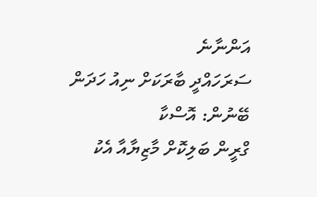އަންނާނެ
ސަރަހައްދީ ބާރަކަށް ނިއު ހަދަން ބޭނުން: އޮސްކާ
ގްރީން ބަލިކޮށް މާޒިޔާއާ އެކު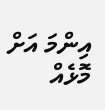އިންމަ އަށް މޮޅެއް